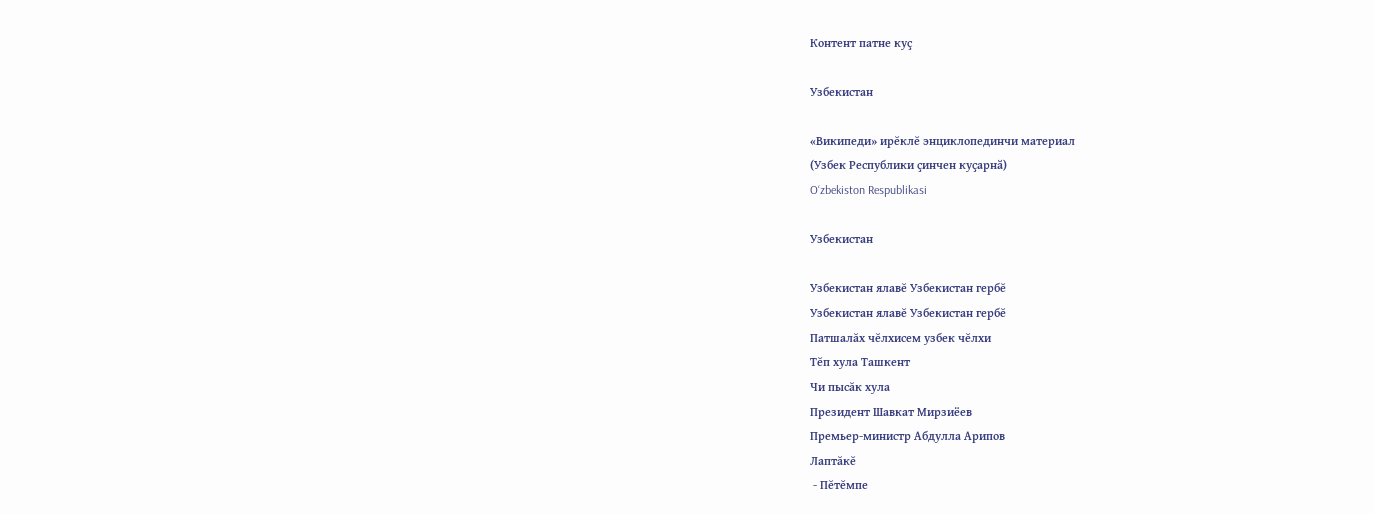Контент патне куҫ

Узбекистан

«Википеди» ирĕклĕ энциклопединчи материал
(Узбек Республики ҫинчен куҫарнӑ)
O‘zbekiston Respublikasi

Узбекистан

Узбекистан ялавĕ Узбекистан гербĕ
Узбекистан ялавĕ Узбекистан гербĕ
Патшалăх чĕлхисем узбек чĕлхи
Тĕп хула Ташкент
Чи пысăк хула
Президент Шавкат Мирзиёев
Премьер-министр Абдулла Арипов
Лаптăкĕ
 - Пĕтĕмпе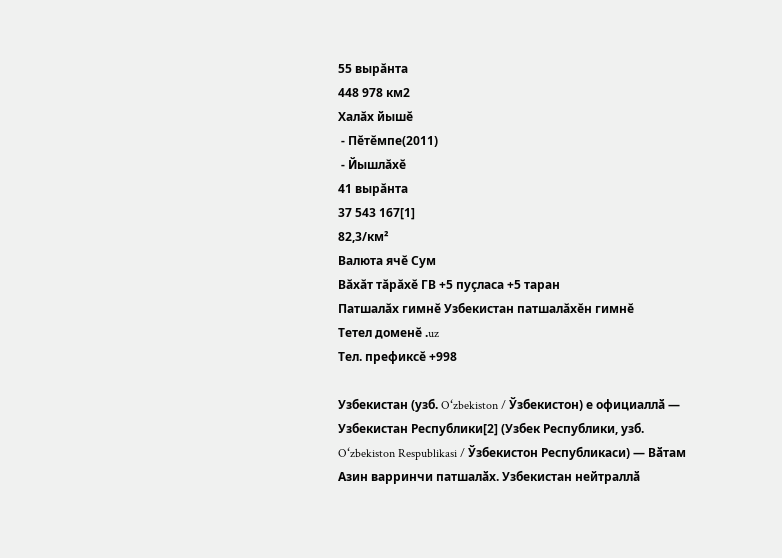55 вырăнта
448 978 км2
Халăх йышĕ
 - Пĕтĕмпе(2011)
 - Йышлăхĕ
41 вырăнта
37 543 167[1]
82,3/км²
Валюта ячĕ Сум
Вăхăт тăрăхĕ ГВ +5 пуçласа +5 таран
Патшалăх гимнĕ Узбекистан патшалăхĕн гимнĕ
Тетел доменĕ .uz
Тел. префиксĕ +998

Узбекистан (узб. Oʻzbekiston / Ўзбекистон) е официаллӑ — Узбекистан Республики[2] (Узбек Республики, узб. Oʻzbekiston Respublikasi / Ўзбекистон Республикаси) — Вӑтам Азин варринчи патшалӑх. Узбекистан нейтраллӑ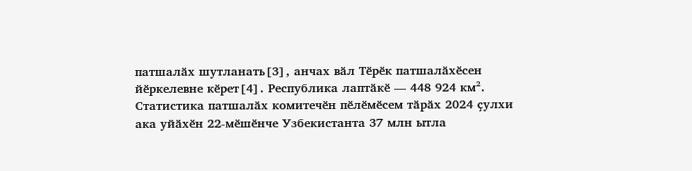патшалӑх шутланать[3], анчах вӑл Тӗрӗк патшалӑхӗсен йӗркелевне кӗрет[4]. Республика лаптӑкӗ — 448 924 км². Статистика патшалӑх комитечӗн пӗлӗмӗсем тӑрӑх 2024 ҫулхи ака уйӑхӗн 22-мӗшӗнче Узбекистанта 37 млн ытла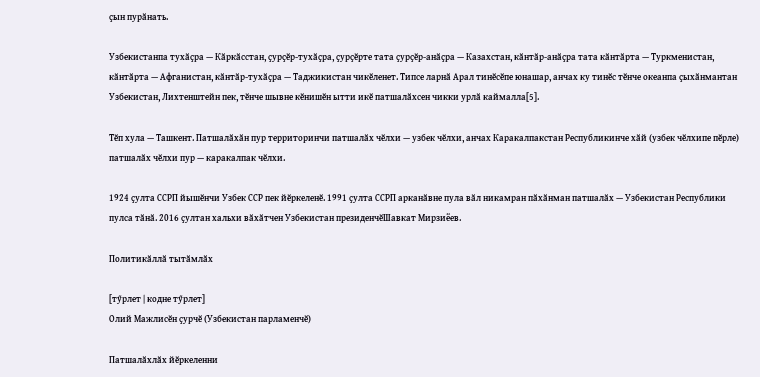ҫын пурӑнать.

Узбекистанпа тухӑҫра — Кӑркӑсстан, ҫурҫӗр-тухӑҫра, ҫурҫӗрте тата ҫурҫӗр-анӑҫра — Казахстан, кӑнтӑр-анӑҫра тата кӑнтӑрта — Туркменистан, кӑнтӑрта — Афганистан, кӑнтӑр-тухӑҫра — Таджикистан чикӗленет. Типсе ларнӑ Арал тинӗсӗпе юнашар, анчах ку тинӗс тӗнче океанпа ҫыхӑнмантан Узбекистан, Лихтенштейн пек, тӗнче шывне кӗнишӗн ытти икӗ патшалӑхсен чикки урлӑ каймалла[5].

Тӗп хула — Ташкент. Патшалӑхӑн пур территоринчи патшалӑх чӗлхи — узбек чӗлхи, анчах Каракалпакстан Республикинче хӑй (узбек чӗлхипе пӗрле) патшалӑх чӗлхи пур — каракалпак чӗлхи.

1924 ҫулта ССРП йышӗнчи Узбек ССР пек йӗркеленӗ. 1991 ҫулта ССРП арканӑвне пула вӑл никамран пӑхӑнман патшалӑх — Узбекистан Республики пулса тӑнӑ. 2016 ҫултан хальхи вӑхӑтчен Узбекистан президенчӗШавкат Мирзиёев.

Политикӑллӑ тытӑмлӑх

[тӳрлет | кодне тӳрлет]
Олий Мажлисӗн ҫурчӗ (Узбекистан парламенчӗ)

Патшалӑхлӑх йӗркеленни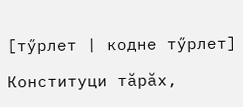[тӳрлет | кодне тӳрлет]

Конституци тӑрӑх,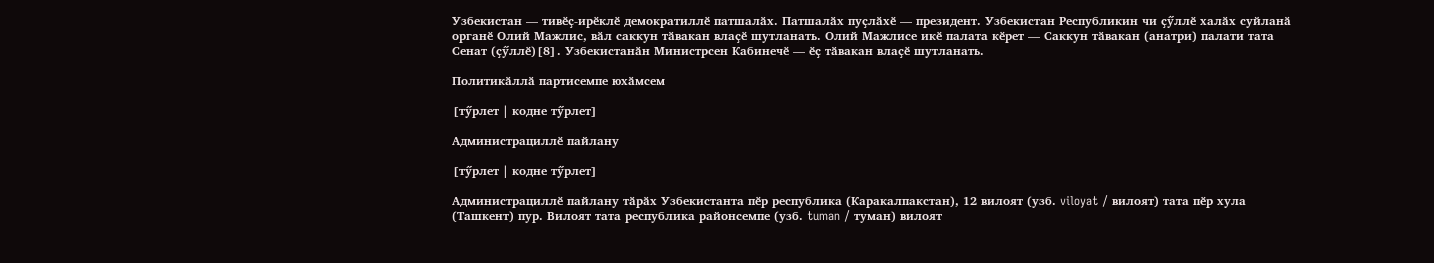Узбекистан — тивӗҫ-ирӗклӗ демократиллӗ патшалӑх. Патшалӑх пуҫлӑхӗ — президент. Узбекистан Республикин чи ҫӳллӗ халӑх суйланӑ органӗ Олий Мажлис, вӑл саккун тӑвакан влаҫӗ шутланать. Олий Мажлисе икӗ палата кӗрет — Саккун тӑвакан (анатри) палати тата Сенат (ҫӳллӗ)[8]. Узбекистанӑн Министрсен Кабинечӗ — ӗҫ тӑвакан влаҫӗ шутланать.

Политикӑллӑ партисемпе юхӑмсем

[тӳрлет | кодне тӳрлет]

Администрациллӗ пайлану

[тӳрлет | кодне тӳрлет]

Администрациллӗ пайлану тӑрӑх Узбекистанта пӗр республика (Каракалпакстан), 12 вилоят (узб. viloyat / вилоят) тата пӗр хула (Ташкент) пур. Вилоят тата республика районсемпе (узб. tuman / туман) вилоят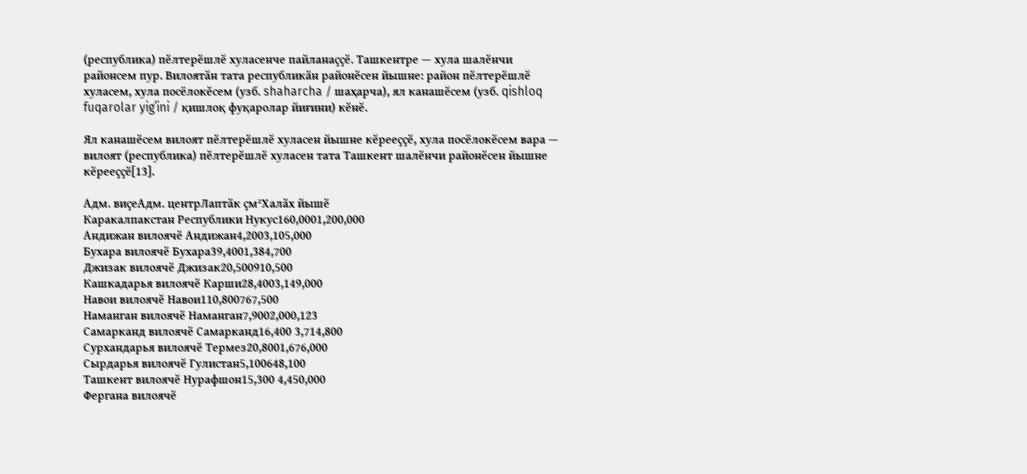(республика) пӗлтерӗшлӗ хуласенче пайланаҫҫӗ. Ташкентре — хула шалӗнчи районсем пур. Вилоятӑн тата республикӑн районӗсен йышне: район пӗлтерӗшлӗ хуласем, хула посёлокӗсем (узб. shaharcha / шаҳарча), ял канашӗсем (узб. qishloq fuqarolar yigʻini / қишлоқ фуқаролар йиғини) кӗнӗ.

Ял канашӗсем вилоят пӗлтерӗшлӗ хуласен йышне кӗрееҫҫӗ, хула посёлокӗсем вара — вилоят (республика) пӗлтерӗшлӗ хуласен тата Ташкент шалӗнчи районӗсен йышне кӗрееҫҫӗ[13].

Адм. виҫеАдм. центрЛаптӑк ҫм²Халӑх йышӗ
Каракалпакстан Республики Нукус160,0001,200,000
Андижан вилоячӗ Андижан4,2003,105,000
Бухара вилоячӗ Бухара39,4001,384,700
Джизак вилоячӗ Джизак20,500910,500
Кашкадарья вилоячӗ Карши28,4003,149,000
Навои вилоячӗ Навои110,800767,500
Наманган вилоячӗ Наманган7,9002,000,123
Самарканд вилоячӗ Самарканд16,400 3,714,800
Сурхандарья вилоячӗ Термез20,8001,676,000
Сырдарья вилоячӗ Гулистан5,100648,100
Ташкент вилоячӗ Нурафшон15,300 4,450,000
Фергана вилоячӗ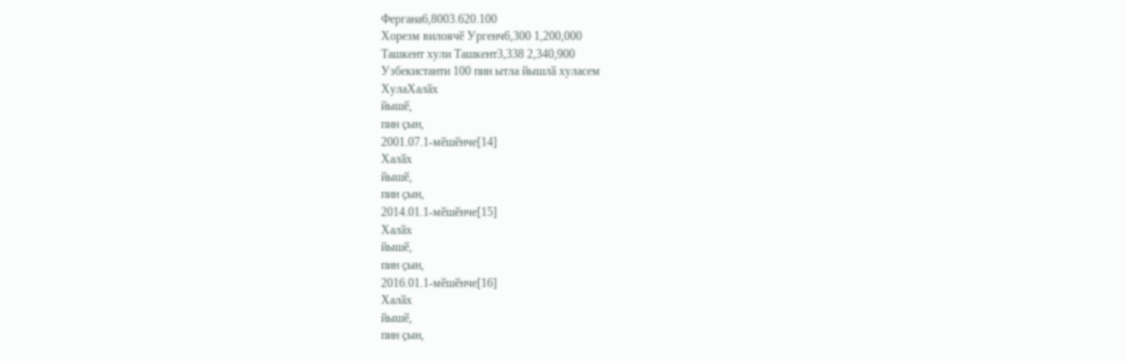Фергана6,8003.620.100
Хорезм вилоячӗ Ургенч6,300 1,200,000
Ташкент хули Ташкент3,338 2,340,900
Узбекистанти 100 пин ытла йышлӑ хуласем
ХулаХалӑх
йышӗ,
пин ҫын,
2001.07.1-мӗшӗнче[14]
Халӑх
йышӗ,
пин ҫын,
2014.01.1-мӗшӗнче[15]
Халӑх
йышӗ,
пин ҫын,
2016.01.1-мӗшӗнче[16]
Халӑх
йышӗ,
пин ҫын,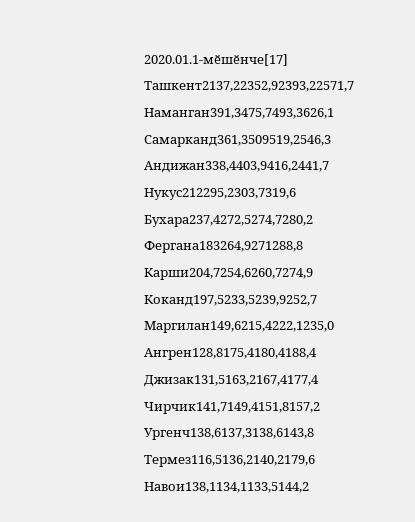2020.01.1-мӗшӗнче[17]
Ташкент2137,22352,92393,22571,7
Наманган391,3475,7493,3626,1
Самарканд361,3509519,2546,3
Андижан338,4403,9416,2441,7
Нукус212295,2303,7319,6
Бухара237,4272,5274,7280,2
Фергана183264,9271288,8
Карши204,7254,6260,7274,9
Коканд197,5233,5239,9252,7
Маргилан149,6215,4222,1235,0
Ангрен128,8175,4180,4188,4
Джизак131,5163,2167,4177,4
Чирчик141,7149,4151,8157,2
Ургенч138,6137,3138,6143,8
Термез116,5136,2140,2179,6
Навои138,1134,1133,5144,2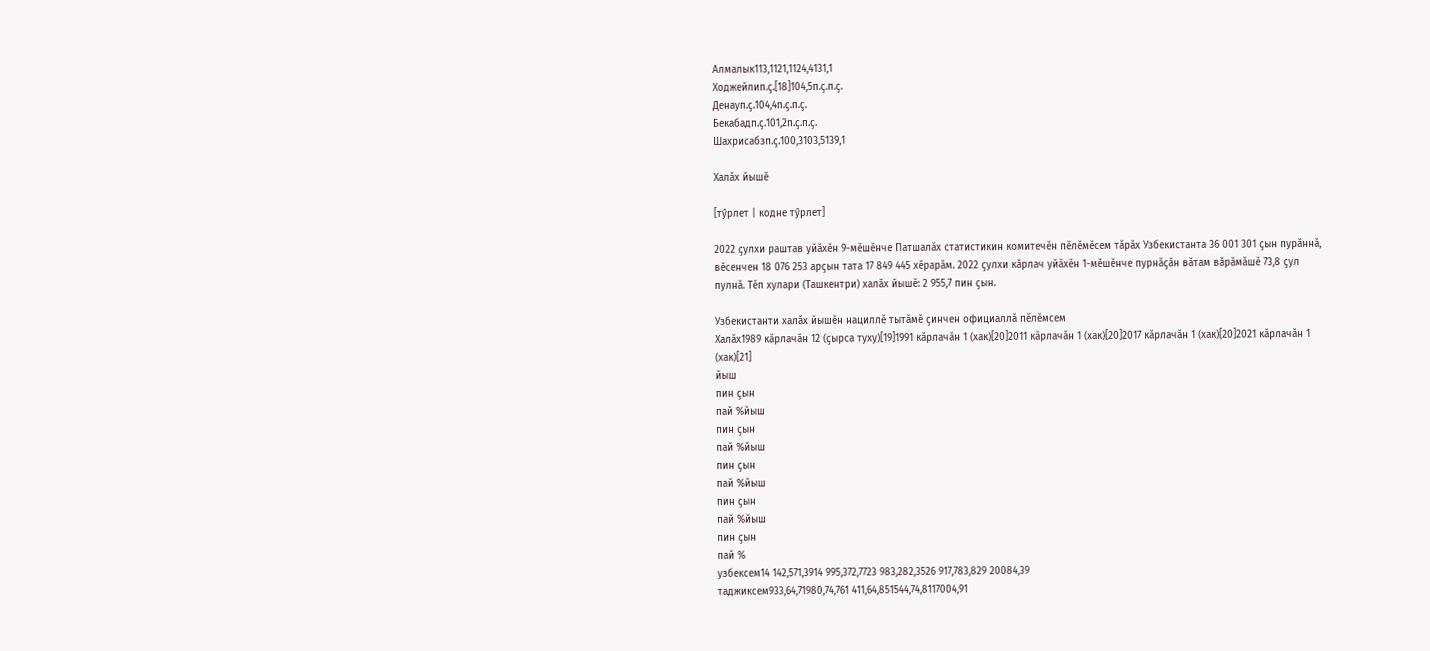Алмалык113,1121,1124,4131,1
Ходжейлип.ҫ.[18]104,5п.ҫ.п.ҫ.
Денауп.ҫ.104,4п.ҫ.п.ҫ.
Бекабадп.ҫ.101,2п.ҫ.п.ҫ.
Шахрисабзп.ҫ.100,3103,5139,1

Халӑх йышӗ

[тӳрлет | кодне тӳрлет]

2022 ҫулхи раштав уйӑхӗн 9-мӗшӗнче Патшалӑх статистикин комитечӗн пӗлӗмӗсем тӑрӑх Узбекистанта 36 001 301 ҫын пурӑннӑ, вӗсенчен 18 076 253 арҫын тата 17 849 445 хӗрарӑм. 2022 ҫулхи кӑрлач уйӑхӗн 1-мӗшӗнче пурнӑҫӑн вӑтам вӑрӑмӑшӗ 73,8 ҫул пулнӑ. Тӗп хулари (Ташкентри) халӑх йышӗ: 2 955,7 пин ҫын.

Узбекистанти халӑх йышӗн нациллӗ тытӑмӗ ҫинчен официаллӑ пӗлӗмсем
Халӑх1989 кӑрлачӑн 12 (ҫырса туху)[19]1991 кӑрлачӑн 1 (хак)[20]2011 кӑрлачӑн 1 (хак)[20]2017 кӑрлачӑн 1 (хак)[20]2021 кӑрлачӑн 1 (хак)[21]
йыш
пин ҫын
пай %йыш
пин ҫын
пай %йыш
пин ҫын
пай %йыш
пин ҫын
пай %йыш
пин ҫын
пай %
узбексем14 142,571,3914 995,372,7723 983,282,3526 917,783,829 20084,39
таджиксем933,64,71980,74,761 411,64,851544,74,8117004,91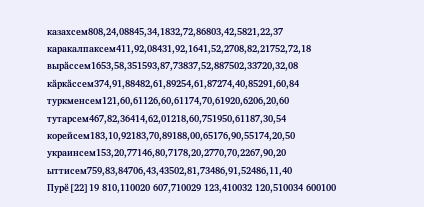казахсем808,24,08845,34,1832,72,86803,42,5821,22,37
каракалпаксем411,92,08431,92,1641,52,2708,82,21752,72,18
вырӑссем1653,58,351593,87,73837,52,887502,33720,32,08
кӑркӑссем374,91,88482,61,89254,61,87274,40,85291,60,84
туркменсем121,60,61126,60,61174,70,61920,6206,20,60
тутарсем467,82,36414,62,01218,60,751950,61187,30,54
корейсем183,10,92183,70,89188,00,65176,90,55174,20,50
украинсем153,20,77146,80,7178,20,2770,70,2267,90,20
ыттисем759,83,84706,43,43502,81,73486,91,52486,11,40
Пурӗ[22]19 810,110020 607,710029 123,410032 120,510034 600100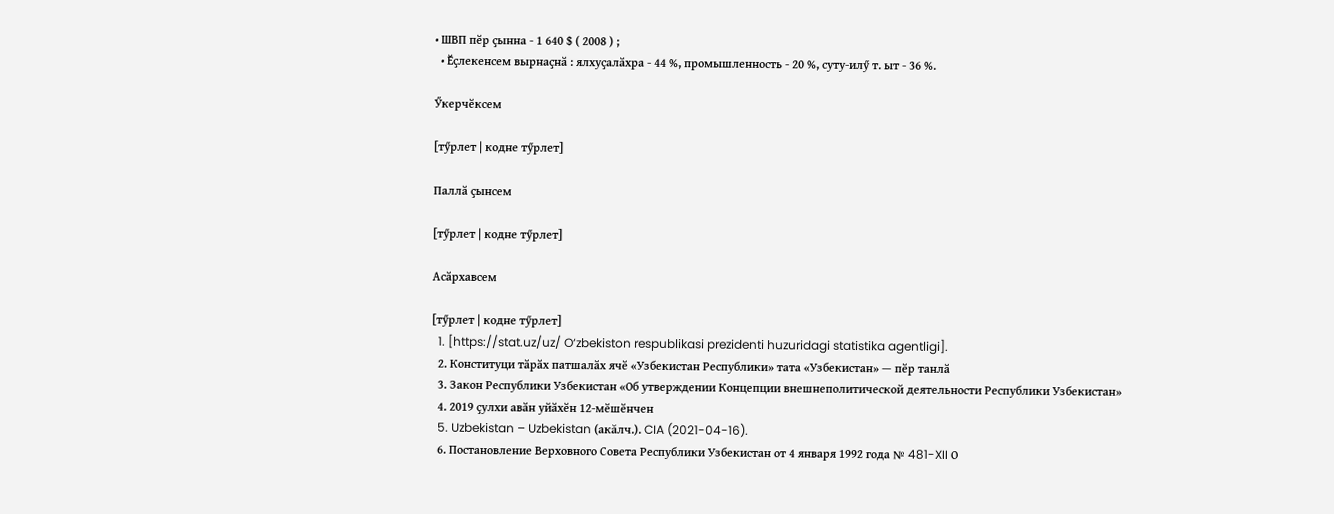• ШВП пӗр ҫынна - 1 640 $ ( 2008 ) ;
  • Ӗҫлекенсем вырнаҫнӑ : ялхуҫалӑхра - 44 %, промышленность - 20 %, суту-илӳ т. ыт - 36 %.

Ӳкерчӗксем

[тӳрлет | кодне тӳрлет]

Паллӑ ҫынсем

[тӳрлет | кодне тӳрлет]

Асӑрхавсем

[тӳрлет | кодне тӳрлет]
  1. [https://stat.uz/uz/ O‘zbekiston respublikasi prezidenti huzuridagi statistika agentligi].
  2. Конституци тӑрӑх патшалӑх ячӗ «Узбекистан Республики» тата «Узбекистан» — пӗр танлӑ
  3. Закон Республики Узбекистан «Об утверждении Концепции внешнеполитической деятельности Республики Узбекистан»
  4. 2019 ҫулхи авӑн уйӑхӗн 12-мӗшӗнчен
  5. Uzbekistan – Uzbekistan (акăлч.). CIA (2021-04-16).
  6. Постановление Верховного Совета Республики Узбекистан от 4 января 1992 года № 481-XII О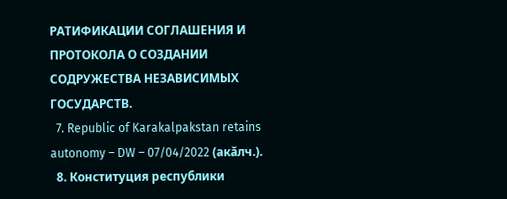РАТИФИКАЦИИ СОГЛАШЕНИЯ И ПРОТОКОЛА О СОЗДАНИИ СОДРУЖЕСТВА НЕЗАВИСИМЫХ ГОСУДАРСТВ.
  7. Republic of Karakalpakstan retains autonomy – DW – 07/04/2022 (акăлч.).
  8. Конституция республики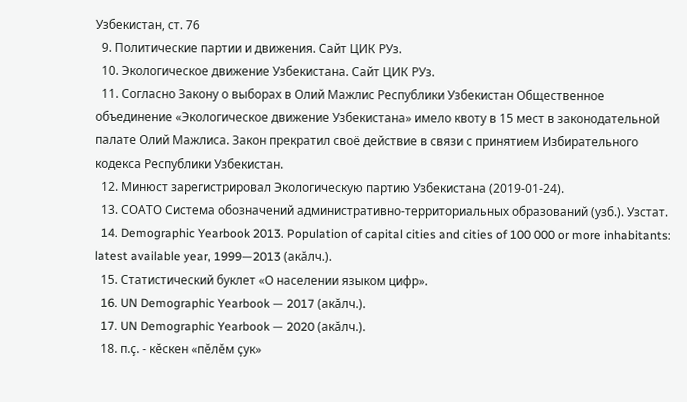Узбекистан, ст. 76
  9. Политические партии и движения. Сайт ЦИК РУз.
  10. Экологическое движение Узбекистана. Сайт ЦИК РУз.
  11. Согласно Закону о выборах в Олий Мажлис Республики Узбекистан Общественное объединение «Экологическое движение Узбекистана» имело квоту в 15 мест в законодательной палате Олий Мажлиса. Закон прекратил своё действие в связи с принятием Избирательного кодекса Республики Узбекистан.
  12. Минюст зарегистрировал Экологическую партию Узбекистана (2019-01-24).
  13. СОАТО Система обозначений административно-территориальных образований (узб.). Узстат.
  14. Demographic Yearbook 2013. Population of capital cities and cities of 100 000 or more inhabitants: latest available year, 1999—2013 (акăлч.).
  15. Статистический буклет «О населении языком цифр».
  16. UN Demographic Yearbook — 2017 (акăлч.).
  17. UN Demographic Yearbook — 2020 (акăлч.).
  18. п.ҫ. - кӗскен «пӗлӗм ҫук»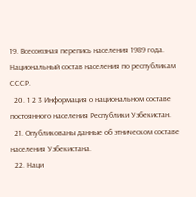19. Всесоюзная перепись населения 1989 года. Национальный состав населения по республикам СССР.
  20. 1 2 3 Информация о национальном составе постоянного населения Республики Узбекистан.
  21. Опубликованы данные об этническом составе населения Узбекистана.
  22. Наци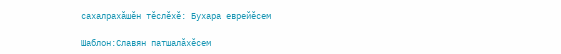сахалрахӑшӗн тӗслӗхӗ: Бухара еврейӗсем

Шаблон:Славян патшалăхĕсем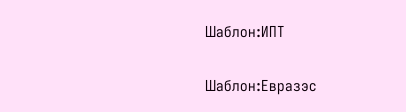Шаблон:ИПТ

Шаблон:Евразэс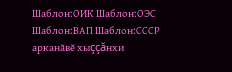Шаблон:ОИК Шаблон:ОЭС Шаблон:ВАП Шаблон:СССР арканăвĕ хыççăнхи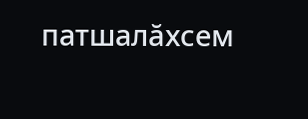патшалăхсем